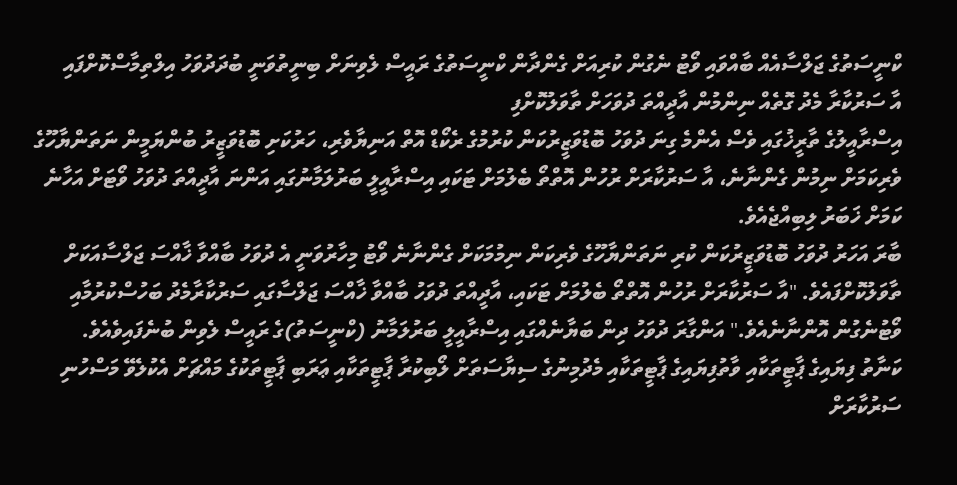ކްނީސަތުގެ ޖަލްސާއެއް ބާއްވައި ވޯޓު ނެގުން ކުރިއަށް ގެންދާން ކްނީސަތުގެ ރައީސް ލެވިނަށް ބިނީތުވަނީ ބުދަދުވަހު އިލްތިމާސްކޮށްފައި
އާ ސަރުކާރާ މެދު ގޮތެއް ނިންމުން އާދީއްތަ ދުވަހަށް ތާވަލުކޮށްފި
އިސްރާއީލުގެ ތާރީޚުގައި ވެސް އެންމެ ގިނަ ދުވަހު ބޮޑުވަޒީރުކަން ކުރުމުގެ ރެކޯޑް އޮތް އަނިޔާވެރި، ހަރުކަށި ބޮޑުވަޒީރު ބުންޔަމީން ނަތަންޔާހޫގެ ވެރިކަމަށް ނިމުން ގެންނާނެ، އާ ސަރުކާރަށް ރުހުން އޮތްތޯ ބެލުމަށް ޓަކައި އިސްރާއީލީ ބަރުލަމާނުގައި އަންނަ އާދީއްތަ ދުވަހު ވޯޓަށް އަހާނެ ކަމަށް ޚަބަރު ލިބިއްޖެއެވެ.
ބާރަ އަހަރު ދުވަހު ބޮޑުވަޒީރުކަން ކުރި ނަތަންޔާހޫގެ ވެރިކަން ނިމުމަކަށް ގެންނާނެ ވޯޓު މިހާރުވަނީ އެ ދުވަހު ބާއްވާ ޚާއްސަ ޖަލްސާއަކަށް ތާވަލުކޮށްފައެވެ. "އާ ސަރުކާރަށް ރުހުން އޮތްތޯ ބެލުމަށް ޓަކައި، އާދީއްތަ ދުވަހު ބާއްވާ ޚާއްސަ ޖަލްސާގައި ސަރުކާރާމެދު ބަހުސްކުރުމާއި ވޯޓުނެގުން އޮންނާނެއެވެ." އަންގާރަ ދުވަހު ދިން ބަޔާނެއްގައި އިސްރާއީލީ ބަރުލަމާނު (ކްނީސަތު)ގެ ރައީސް ލެވިން ބުނެފައިވެއެވެ.
ކަނާތު ފިޔައިގެ ޕާޓީތަކާއި ވާތުފިޔައިގެ ޕާޓީތަކާއި މެދުމިނުގެ ސިޔާސަތަށް ލޯބިކުރާ ޕާޓީތަކާއި ޢަރަބި ޕާޓީތަކުގެ މައްޗަށް އެކުލެވޭ މަސްހުނި ސަރުކާރަށް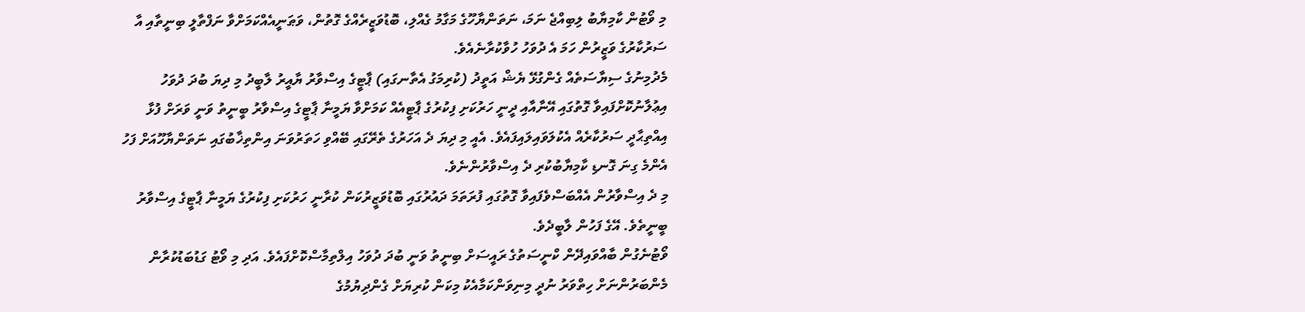މި ވޯޓުން ކާމިޔާބު ލިބިއްޖެ ނަމަ، ނަތަންޔާހޫގެ މަގާމު ގެއްލި، ބޮޑުވަޒީރެއްގެ ގޮތުން، ވަޠަނީއެއްކަމަށްވާ ނަފްތާލީ ބިނީތާއި އާ ސަރުކާރުގެ ވަޒީރުން ހަމަ އެ ދުވަހު ހުވާކުރާނެއެވެ.
މެދުމިނުގެ ސިޔާސަތެއް ގެންގުޅޭ ޔެޝް އަތީދު (ކުރިމަގު އެތާނގައި) ޕާޓީގެ އިސްވާރު ޔާއީރު ލާބީދު މި ދިޔަ ބުދަ ދުވަހު އިޢުލާނުކޮށްފައިވާ ގޮތުގައި އޭނާއާއި ދީނީ ހަރުކަށި ފިކުރުގެ ޕާޓީއެއް ކަމަށްވާ ޔަމީނާ ޕާޓީގެ އިސްވާރު ބީނީތު ވަނީ ވަރަށް ފުޅާ އިއްތިޙާދީ ސަރުކާރެއް އެކުލަވައިލައިފައެވެ. އެއީ މި ދިޔަ ދެ އަހަރުގެ ތެރޭގައި ބޭއްވި ހަތަރުވަނަ އިންތިޚާބުގައި ނަތަންޔާހޫއަށް ފަހު އެންމެ ގިނަ ގޮނޑި ކާމިޔާބުކުރި ދެ އިސްވާރުންނެވެ.
މި ދެ އިސްވާރުން އެއްބަސްވެފައިވާ ގޮތުގައި ފުރަތަމަ ދައުރުގައި ބޮޑުވަޒީރުކަން ކުރާނީ ހަރުކަށި ފިކުރުގެ ޔަމީނާ ޕާޓީގެ އިސްވާރު ބީނީތެވެ. އޭގެ ފަހުން ލާބީދެވެ.
ވޯޓުނެގުން ބާއްވައިދޭން ކްނީސަތުގެ ރައީސަށް ބިނީތު ވަނީ ބުދަ ދުވަހު އިލްތިމާސްކޮށްފައެވެ. އަދި މި ވޯޓު ގަޑުބަޑުކުރާން މެންބަރުންނަށް ހިތްވަރު ނުދީ މިނިވަންކަމާއެކު މިކަން ކުރިޔަށް ގެންދިޔުމުގެ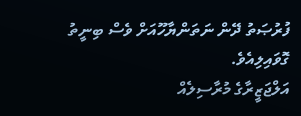ފުރުޞަތު ދޭން ނަތަންޔާހޫއަށް ވެސް ބިނީތު ގޮވައިލިއެވެ.
އަލްޖަޒީރާގެ މުރާސިލެއް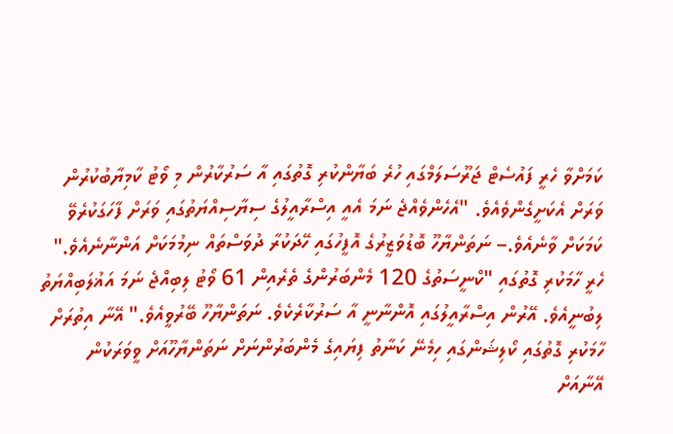ކަމަށްވާ ހެރީ ފައުސެޓް ޖަރޫސަލަމްގައި ހުރެ ބަޔާންކުރި ގޮތުގައި އާ ސަރުކާރުން މި ވޯޓު ކާމިޔާބުކުރުން ވަރަށް އެކަށީގެންވެއެވެ. "އެހެންވެއްޖެ ނަމަ އެއީ އިސްރާއީލުގެ ސިޔާސިއްޔަތުގައި ވަރަށް ފާހަގަކުރެވޭ ކަމަކަށް ވާނެއެވެ.– ނަތަންޔާހޫ ބޮޑުވަޒީރުގެ އޮފީހުގައި ހޭދަކުރާ ދުވަސްތައް ނިމުމަކަށް އަންނާނެއެވެ." ހެރީ ހާމަކުރި ގޮތުގައި "ކްނީސަތުގެ 120 މެންބަރުންގެ ތެރެއިން 61 ވޯޓު ލިބިއްޖެ ނަމަ އަޣުލަބިއްޔަތު ލިބުނީއެވެ. އޭރުން އިސްރާއީލުގައި އޮންނާނީ އާ ސަރުކާރެކެވެ. ނަތަންޔާހޫ ބޭރުވީއެވެ." އޭނާ އިތުރަށް ހާމަކުރި ގޮތުގައި ކޯލިޝަންގައި ހިމެނޭ ކަނާތު ފިޔައިގެ މެންބަރުންނަށް ނަތަންޔާހޫއަށް ވީވަރަކުން އޭނާއަށް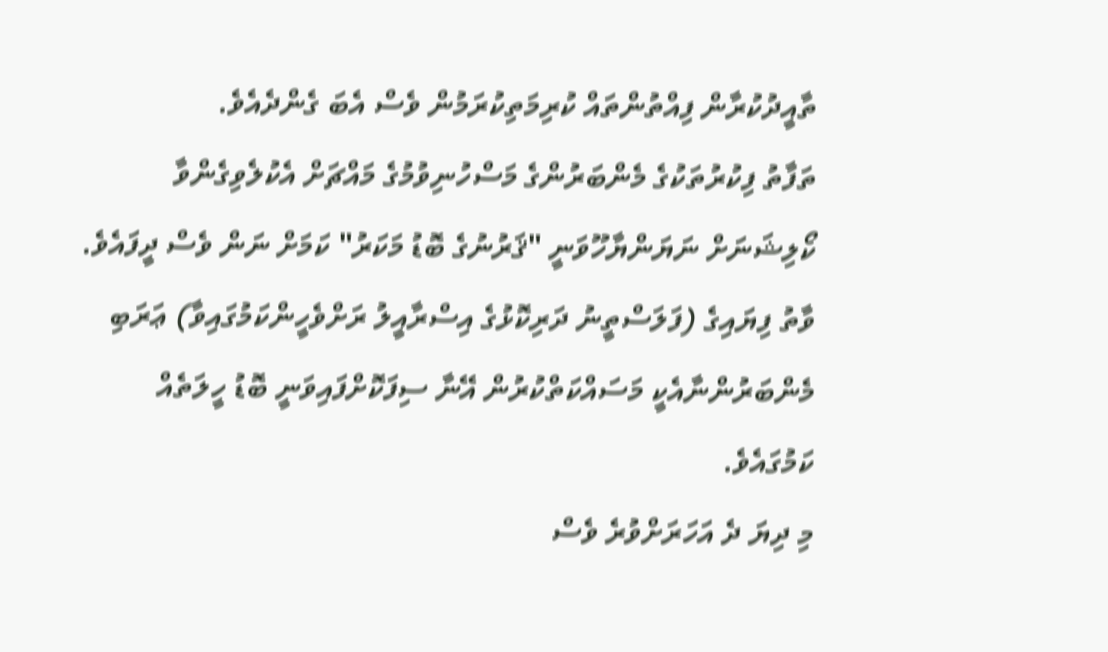ތާއީދުކުރާން ފިއްތުންތައް ކުރިމަތިކުރަމުން ވެސް އެބަ ގެންދެއެވެ.
ތަފާތު ފިކުރުތަކުގެ މެންބަރުންގެ މަސްހުނިވުމުގެ މައްޗަށް އެކުލެވިގެންވާ ކޯލިޝަނަށް ނަޔަންޔާހޫވަނީ "ޤަރުނުގެ ބޮޑު މަކަރު" ކަމަށް ނަން ވެސް ދީފައެވެ. ވާތު ފިޔައިގެ (ފަލަސްތީނު ދަރިކޮޅުގެ އިސްރާއީލު ރަށްވެހީންކަމުގައިވާ) ޢަރަބި މެންބަރުންނާއެކީ މަސައްކަތްކުރުން އޭނާ ސިފަކޮށްފައިވަނީ ބޮޑު ހީލަތެއް ކަމުގައެވެ.
މި ދިޔަ ދެ އަހަރަށްވުރެ ވެސް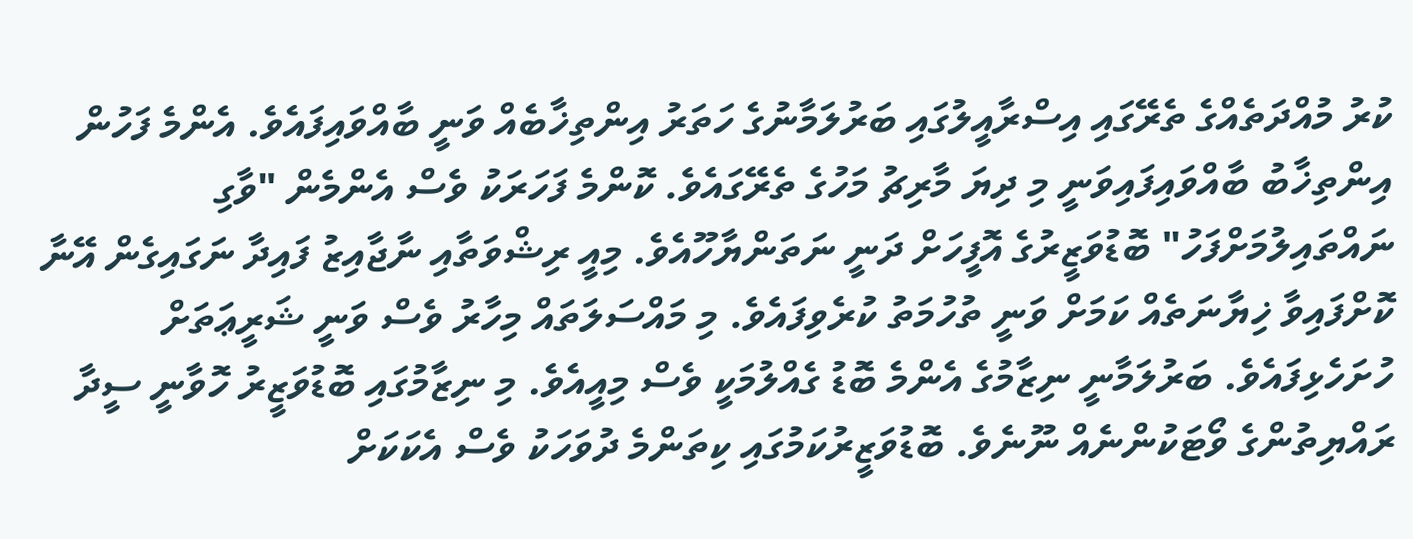ކުރު މުއްދަތެއްގެ ތެރޭގައި އިސްރާއީލުގައި ބަރުލަމާނުގެ ހަތަރު އިންތިޚާބެއް ވަނީ ބާއްވައިފައެވެ. އެންމެ ފަހުން އިންތިޚާބު ބާއްވައިފައިވަނީ މި ދިޔަ މާރިޗު މަހުގެ ތެރޭގައެވެ. ކޮންމެ ފަހަރަކު ވެސް އެންމެން "ވާގި ނައްތައިލުމަށްފަހު" ބޮޑުވަޒީރުގެ އޮފީހަށް ދަނީ ނަތަންޔާހޫއެވެ. މިއީ ރިޝްވަތާއި ނާޖާއިޒު ފައިދާ ނަގައިގެން އޭނާ ކޮށްފައިވާ ޚިޔާނަތެއް ކަމަށް ވަނީ ތުހުމަތު ކުރެވިފައެވެ. މި މައްސަލަތައް މިހާރު ވެސް ވަނީ ޝަރީޢަތަށް ހުށަހެޅިފައެވެ. ބަރުލަމާނީ ނިޒާމުގެ އެންމެ ބޮޑު ގެއްލުމަކީ ވެސް މިއީއެވެ. މި ނިޒާމުގައި ބޮޑުވަޒީރު ހޮވާނީ ސީދާ ރައްޔިތުންގެ ވޯޓަކުންނެއް ނޫނެވެ. ބޮޑުވަޒީރުކަމުގައި ކިތަންމެ ދުވަހަކު ވެސް އެކަކަށް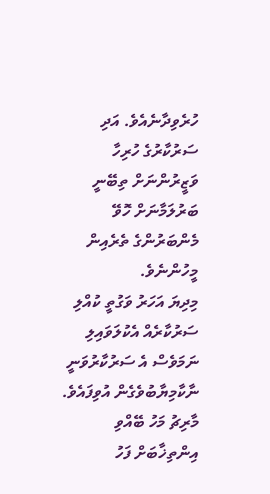ހުރެވިދާނެއެވެ. އަދި ސަރުކާރުގެ ހުރިހާ ވަޒީރުންނަށް ތިބޭނީ ބަރުލަމާނަށް ހޮވޭ މެންބަރުންގެ ތެރެއިން މީހުންނެވެ.
މިދިޔަ އަހަރު ވަގުތީ ކުއްލި ސަރުކާރެއް އެކުލަވައިލި ނަމަވެސް އެ ސަރުކާރުވަނީ ނާކާމިޔާބުވެގެން އުވިފައެވެ. މާރިޗު މަހު ބޭއްވި އިންތިޚާބަށް ފަހު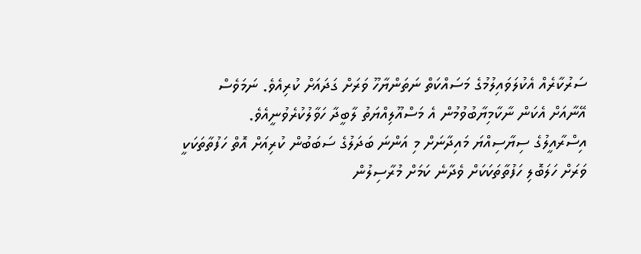ސަރުކާރެއް އެކުލަވައިލުމުގެ މަސައްކަތް ނަތަންޔާހޫ ވަރަށް ގަދައަށް ކުރިއެވެ. ނަމަވެސް އޭނާއަށް އެކަން ނާކާމިޔާބުވުމުން އެ މަސްއޫލިއްޔަތު ލާބީދާ ހަވާލުކުރެވުނީއެވެ.
އިސްރާއީލުގެ ސިޔާސިއްޔަ މައިދާނަށް މި އަންނަ ބަދަލުގެ ސަބަބުން ކުރިއަށް އޮތް ހަފުތާތަކަކީ ވަރަށް ހަލަބޮލި ހަފުތާތަކަކަށް ވެދާނެ ކަމަށް މުރާސިލުން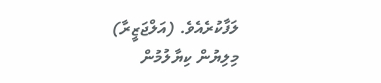ލަފާކުރެއެވެ. (އަލްޖަޒީރާ)
މިލިޔުން ކިޔާލުމުން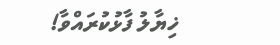ޚިޔާލު ފާޅުކުރައްވާ!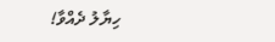ހިޔާލު ދެއްވާ!